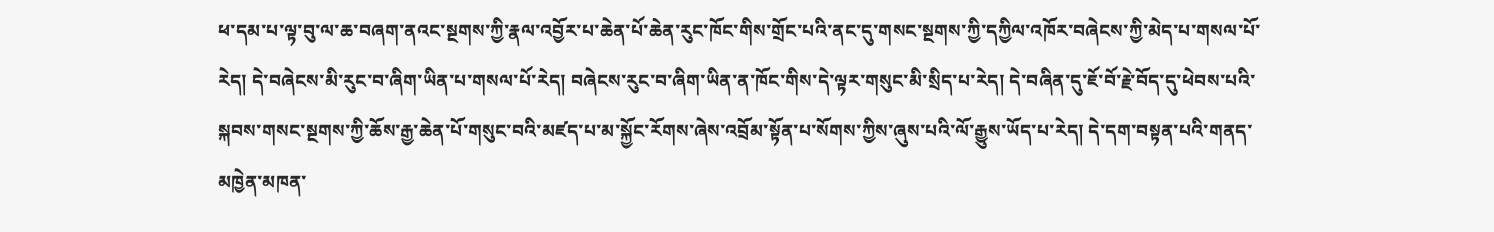ཕ་དམ་པ་ལྟ་བུ་ལ་ཆ་བཞག་ནའང་སྔགས་ཀྱི་རྣལ་འབྱོར་པ་ཆེན་པོ་ཆེན་རུང་ཁོང་གིས་གྲོང་པའི་ནང་དུ་གསང་སྔགས་ཀྱི་དཀྱིལ་འཁོར་བཞེངས་ཀྱི་མེད་པ་གསལ་པོ་རེད། དེ་བཞེངས་མི་རུང་བ་ཞིག་ཡིན་པ་གསལ་པོ་རེད། བཞེངས་རུང་བ་ཞིག་ཡིན་ན་ཁོང་གིས་དེ་ལྟར་གསུང་མི་སྲིད་པ་རེད། དེ་བཞིན་དུ་ཇོ་བོ་རྗེ་བོད་དུ་ཕེབས་པའི་སྐབས་གསང་སྔགས་ཀྱི་ཆོས་རྒྱ་ཆེན་པོ་གསུང་བའི་མཛད་པ་མ་སྐྱོང་རོགས་ཞེས་འབྲོམ་སྟོན་པ་སོགས་ཀྱིས་ཞུས་པའི་ལོ་རྒྱུས་ཡོད་པ་རེད། དེ་དག་བསྟན་པའི་གནད་མཁྱེན་མཁན་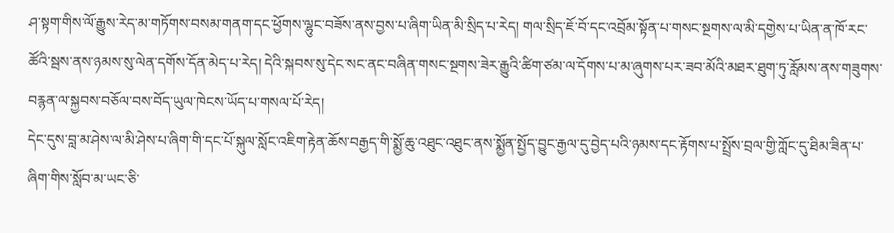ཤ་སྟག་གིས་ལོ་རྒྱུས་རེད་མ་གཏོགས་བསམ་གནག་དང་ཕྱོགས་ལྷུང་བཟོས་ནས་བྱས་པ་ཞིག་ཡིན་མི་སྲིད་པ་རེད། གལ་སྲིད་ཇོ་བོ་དང་འབྲོམ་སྟོན་པ་གསང་སྔགས་ལ་མི་དགྱེས་པ་ཡིན་ན་ཁོ་རང་ཚོའི་སྦས་ནས་ཉམས་སུ་ལེན་དགོས་དོན་མེད་པ་རེད། དེའི་སྐབས་སུ་དེང་སང་ནང་བཞིན་གསང་སྔགས་ཟེར་རྒྱུའི་ཚིག་ཙམ་ལ་དོགས་པ་མ་ཞུགས་པར་ཟབ་མོའི་མཐར་ཐུག་ཏུ་རློམས་ནས་གཟུགས་བརྙན་ལ་སྐྱབས་བཅོལ་བས་བོད་ཡུལ་ཁེངས་ཡོད་པ་གསལ་པོ་རེད།
དེང་དུས་བླ་མ་ཤེས་ལ་མི་ཤེས་པ་ཞིག་གི་དང་པོ་སྐུལ་སློང་འཇིག་རྟེན་ཆོས་བརྒྱད་གི་སྨྱོ་ཆུ་འཐུང་འཐུང་ནས་སྨྱོན་སྤྱོད་བྱུང་རྒྱལ་དུ་བྱེད་པའི་ཉམས་དང་རྟོགས་པ་སྤྲོས་བྲལ་གྱི་ཀློང་དུ་ཐིམ་ཟིན་པ་ཞིག་གིས་སློབ་མ་ཡང་ཅི་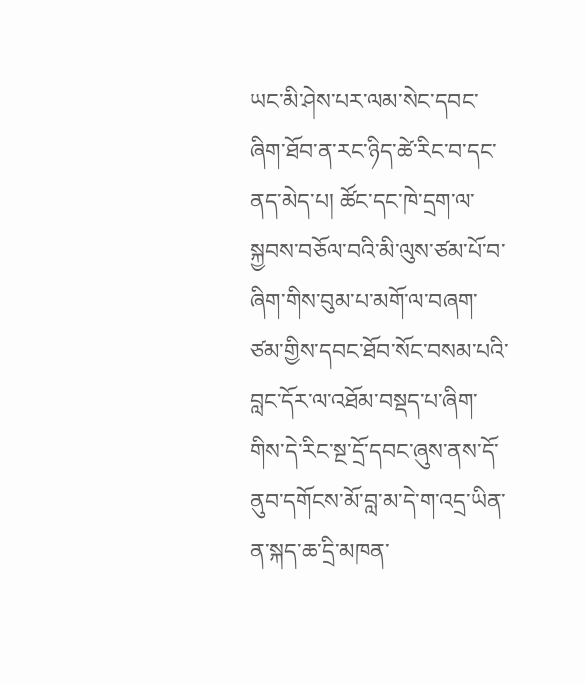ཡང་མི་ཤེས་པར་ལམ་སེང་དབང་ཞིག་ཐོབ་ན་རང་ཉིད་ཚེ་རིང་བ་དང་ནད་མེད་པ། ཚོང་དང་ཁེ་དྲག་ལ་སྐྱབས་བཅོལ་བའི་མི་ལུས་ཙམ་པོ་བ་ཞིག་གིས་བུམ་པ་མགོ་ལ་བཞག་ཙམ་གྱིས་དབང་ཐོབ་སོང་བསམ་པའི་བླང་དོར་ལ་འཐོམ་བསྡད་པ་ཞིག་གིས་དེ་རིང་སྔ་དྲོ་དབང་ཞུས་ནས་དོ་ནུབ་དགོངས་མོ་བླ་མ་དེ་ག་འདྲ་ཡིན་ན་སྐད་ཆ་དྲི་མཁན་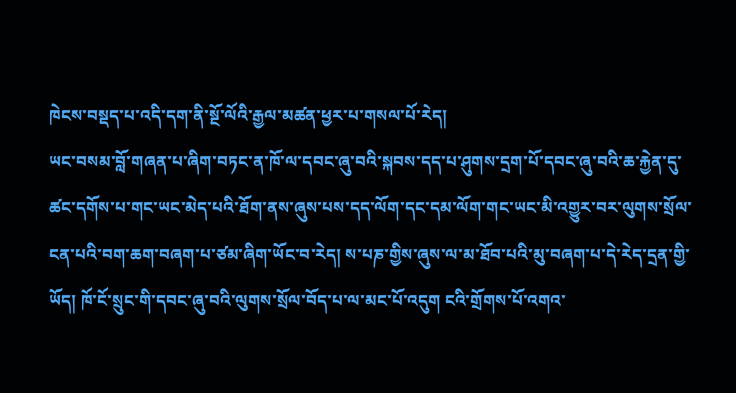ཁེངས་བསྡད་པ་འདི་དག་ནི་སྔོ་ལོའི་རྒྱལ་མཚན་ཕྱར་པ་གསལ་པོ་རེད།
ཡང་བསམ་བློ་གཞན་པ་ཞིག་བཏང་ན་ཁོ་ལ་དབང་ཞུ་བའི་སྐབས་དད་པ་ཤུགས་དྲག་པོ་དབང་ཞུ་བའི་ཆ་རྐྱེན་དུ་ཚང་དགོས་པ་གང་ཡང་མེད་པའི་ཐོག་ནས་ཞུས་པས་དད་ལོག་དང་དམ་ལོག་གང་ཡང་མི་འགྱུར་བར་ལུགས་སྲོལ་ངན་པའི་བག་ཆག་བཞག་པ་ཙམ་ཞིག་ཡོང་བ་རེད། ས་པཎ་གྱིས་ཞུས་ལ་མ་ཐོབ་པའི་མུ་བཞག་པ་དེ་རེད་དྲན་གྱི་ཡོད། ཁོ་ངོ་སྲུང་གི་དབང་ཞུ་བའི་ལུགས་སྲོལ་བོད་པ་ལ་མང་པོ་འདུག ངའི་གྲོགས་པོ་འགའ་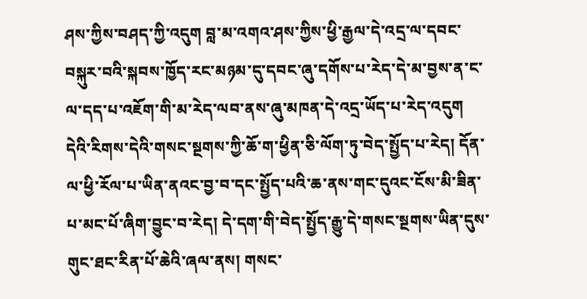ཤས་ཀྱིས་བཤད་ཀྱི་འདུག བླ་མ་འགའ་ཤས་ཀྱིས་ཕྱི་རྒྱལ་དེ་འདྲ་ལ་དབང་བསྐུར་བའི་སྐབས་ཁྱོད་རང་མཉམ་དུ་དབང་ཞུ་དགོས་པ་རེད་དེ་མ་བྱས་ན་ང་ལ་དད་པ་འཇོག་གི་མ་རེད་ལབ་ནས་ཞུ་མཁན་དེ་འདྲ་ཡོད་པ་རེད་འདུག དེའི་རིགས་དེའི་གསང་སྔགས་ཀྱི་ཆོ་ག་ཕྱིན་ཅི་ལོག་ཏུ་བེད་སྤྱོད་པ་རེད། དོན་ལ་ཕྱི་རོལ་པ་ཡིན་ནའང་བྱ་བ་དང་སྤྱོད་པའི་ཆ་ནས་གང་དུའང་ངོས་མི་ཟིན་པ་མང་པོ་ཞིག་བྱུང་བ་རེད། དེ་དག་གི་བེད་སྤྱོད་རྒྱུ་དེ་གསང་སྔགས་ཡིན་དུས་གུང་ཐང་རིན་པོ་ཆེའི་ཞལ་ནས། གསང་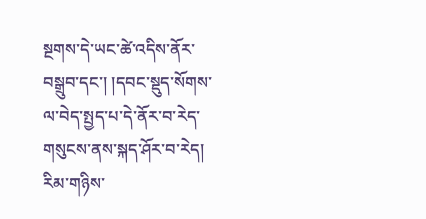སྔགས་དེ་ཡང་ཚེ་འདིས་ནོར་བསྒྲུབ་དང་། །དབང་སྡུད་སོགས་ལ་བེད་སྤྱད་པ་དེ་ནོར་བ་རེད་གསུངས་ནས་སྐད་ཤོར་བ་རེད། རིམ་གཉིས་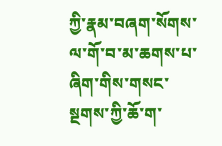ཀྱི་རྣམ་བཞག་སོགས་ལ་གོ་བ་མ་ཆགས་པ་ཞིག་གིས་གསང་སྔགས་ཀྱི་ཆོ་ག་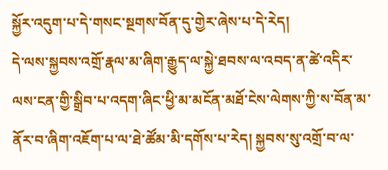སྐྱོར་འདུག་པ་དེ་གསང་སྔགས་བོན་དུ་གྱེར་ཞེས་པ་དེ་རེད།
དེ་ལས་སྐྱབས་འགྲོ་རྣལ་མ་ཞིག་རྒྱུད་ལ་སྐྱེ་ཐབས་ལ་འབད་ན་ཚེ་འདིར་ལས་ངན་གྱི་སྒྲིབ་པ་འདག་ཞིང་ཕྱི་མ་མངོན་མཐོ་ངེས་ལེགས་ཀྱི་ས་བོན་མ་ནོར་བ་ཞིག་འཇོག་པ་ལ་ཐེ་ཚོམ་མི་དགོས་པ་རེད། སྐྱབས་སུ་འགྲོ་བ་ལ་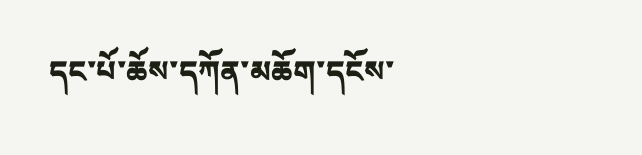དང་པོ་ཆོས་དཀོན་མཆོག་དངོས་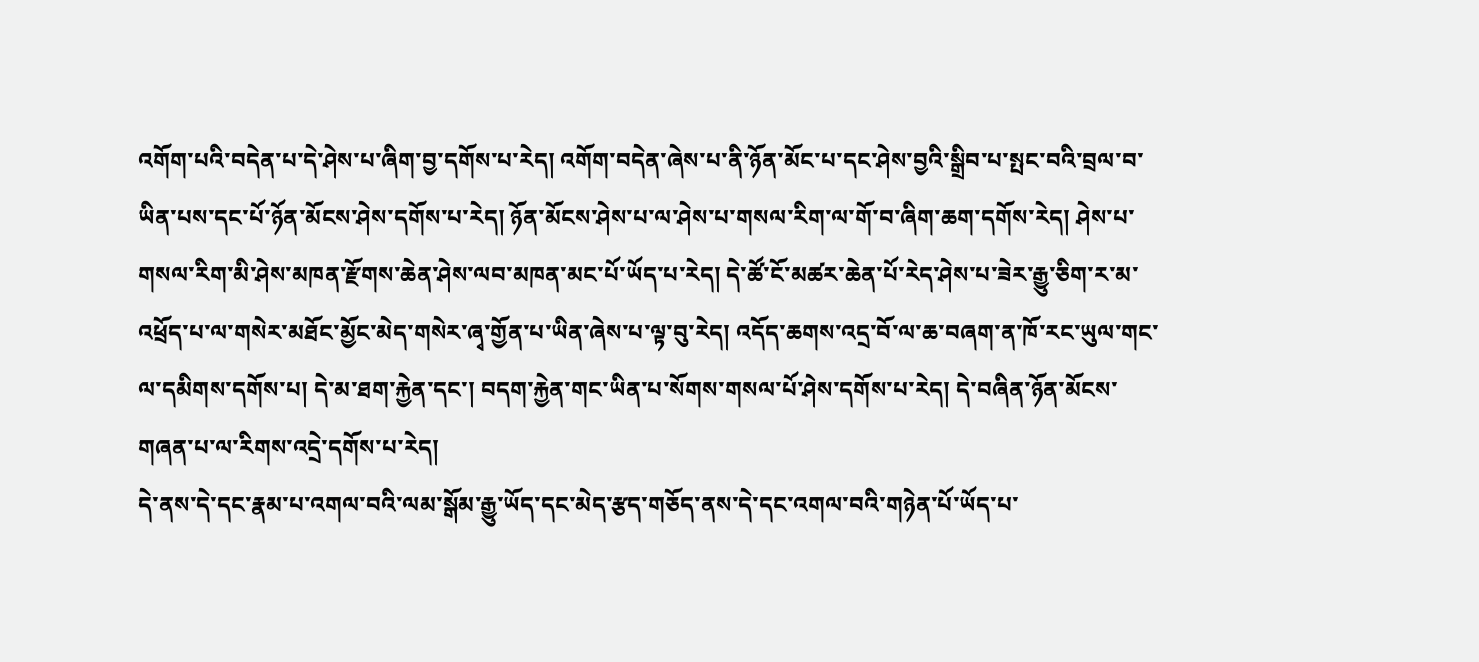འགོག་པའི་བདེན་པ་དེ་ཤེས་པ་ཞིག་བྱ་དགོས་པ་རེད། འགོག་བདེན་ཞེས་པ་ནི་ཉོན་མོང་པ་དང་ཤེས་བྱའི་སྒྲིབ་པ་སྤང་བའི་བྲལ་བ་ཡིན་པས་དང་པོ་ཉོན་མོངས་ཤེས་དགོས་པ་རེད། ཉོན་མོངས་ཤེས་པ་ལ་ཤེས་པ་གསལ་རིག་ལ་གོ་བ་ཞིག་ཆག་དགོས་རེད། ཤེས་པ་གསལ་རིག་མི་ཤེས་མཁན་རྫོགས་ཆེན་ཤེས་ལབ་མཁན་མང་པོ་ཡོད་པ་རེད། དེ་ཚོ་ངོ་མཚར་ཆེན་པོ་རེད་ཤེས་པ་ཟེར་རྒྱུ་ཅིག་ར་མ་འཕྲོད་པ་ལ་གསེར་མཐོང་མྱོང་མེད་གསེར་ཞྭ་གྱོན་པ་ཡིན་ཞེས་པ་ལྟ་བུ་རེད། འདོད་ཆགས་འདྲ་བོ་ལ་ཆ་བཞག་ན་ཁོ་རང་ཡུལ་གང་ལ་དམིགས་དགོས་པ། དེ་མ་ཐག་རྐྱེན་དང་། བདག་རྐྱེན་གང་ཡིན་པ་སོགས་གསལ་པོ་ཤེས་དགོས་པ་རེད། དེ་བཞིན་ཉོན་མོངས་གཞན་པ་ལ་རིགས་འདྲེ་དགོས་པ་རེད།
དེ་ནས་དེ་དང་རྣམ་པ་འགལ་བའི་ལམ་སྒོམ་རྒྱུ་ཡོད་དང་མེད་རྩད་གཅོད་ནས་དེ་དང་འགལ་བའི་གཉེན་པོ་ཡོད་པ་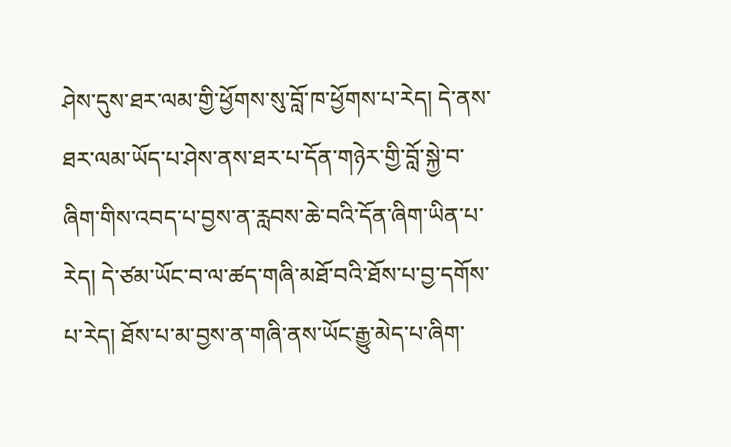ཤེས་དུས་ཐར་ལམ་གྱི་ཕྱོགས་སུ་བློ་ཁ་ཕྱོགས་པ་རེད། དེ་ནས་ཐར་ལམ་ཡོད་པ་ཤེས་ནས་ཐར་པ་དོན་གཉེར་གྱི་བློ་སྐྱེ་བ་ཞིག་གིས་འབད་པ་བྱས་ན་རླབས་ཆེ་བའི་དོན་ཞིག་ཡིན་པ་རེད། དེ་ཙམ་ཡོང་བ་ལ་ཚད་གཞི་མཐོ་བའི་ཐོས་པ་བྱ་དགོས་པ་རེད། ཐོས་པ་མ་བྱས་ན་གཞི་ནས་ཡོང་རྒྱུ་མེད་པ་ཞིག་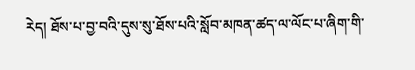རེད། ཐོས་པ་བྱ་བའི་དུས་སུ་ཐོས་པའི་སློབ་མཁན་ཚད་ལ་ལོང་པ་ཞིག་གི་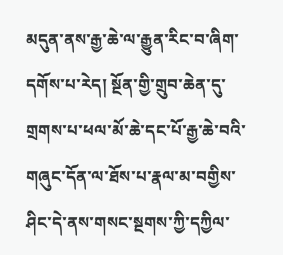མདུན་ནས་རྒྱ་ཆེ་ལ་རྒྱུན་རིང་བ་ཞིག་དགོས་པ་རེད། སྔོན་གྱི་གྲུབ་ཆེན་དུ་གྲགས་པ་ཕལ་མོ་ཆེ་དང་པོ་རྒྱ་ཆེ་བའི་གཞུང་དོན་ལ་ཐོས་པ་རྣལ་མ་བགྱིས་ཤིང་དེ་ནས་གསང་སྔགས་ཀྱི་དཀྱིལ་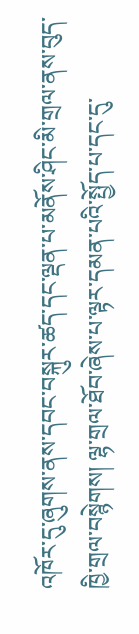འཁོར་དུ་ཞུགས་ནས་དབང་བསྐུར་ཚད་དང་ལྡན་པ་མནོས་ཤིང་མི་གྲལ་ནས་བུད་ཁྱི་གྲལ་བསྙེགས། ལྷ་གྲལ་ཐོབ་ཞེས་པ་ལྟར་དམན་པའི་སྤྱོད་པ་དང་དུ་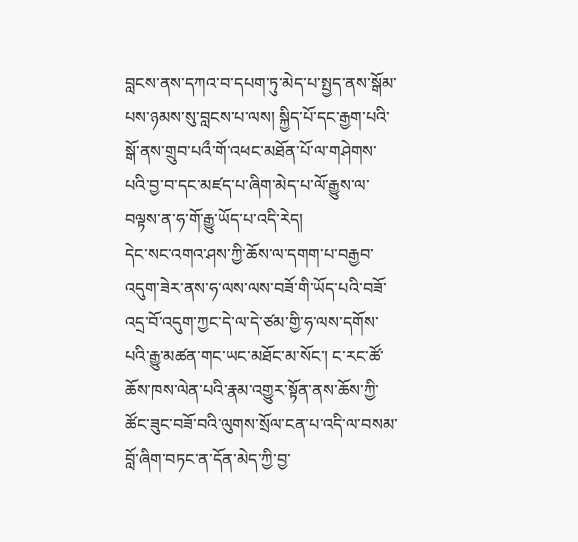བླངས་ནས་དཀའ་བ་དཔག་ཏུ་མེད་པ་སྤྱད་ནས་སྒོམ་པས་ཉམས་སུ་བླངས་པ་ལས། སྐྱིད་པོ་དང་རྒྱག་པའི་སྒོ་ནས་གྲུབ་པའྀ་གོ་འཕང་མཐོན་པོ་ལ་གཤེགས་པའི་བྱ་བ་དང་མཛད་པ་ཞིག་མེད་པ་ལོ་རྒྱུས་ལ་བལྟས་ན་ཧ་གོ་རྒྱུ་ཡོད་པ་འདི་རེད།
དེང་སང་འགའ་ཤས་ཀྱི་ཆོས་ལ་དགག་པ་བརྒྱབ་འདུག་ཟེར་ནས་ཧ་ལས་ལས་བཟོ་གི་ཡོད་པའི་བཟོ་འདྲ་བོ་འདུག་ཀྱང་དེ་ལ་དེ་ཙམ་གྱི་ཧ་ལས་དགོས་པའི་རྒྱུ་མཚན་གང་ཡང་མཐོང་མ་སོང་། ང་རང་ཚོ་ཆོས་ཁས་ལེན་པའི་རྣམ་འགྱུར་སྟོན་ནས་ཆོས་ཀྱི་ཚོང་ཟུང་བཟོ་བའི་ལུགས་སྲོལ་ངན་པ་འདི་ལ་བསམ་བློ་ཞིག་བཏང་ན་དོན་མེད་ཀྱི་བྱ་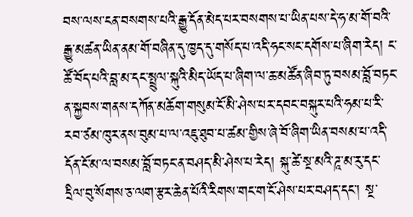བས་ལས་ངན་བསགས་པའི་རྒྱུ་དོན་མེད་པར་བསགས་པ་ཡིན་པས་དེ་ཧ་མ་གོ་བའི་རྒྱུ་མཚན་ཡིན་ནམ་གོ་བཞིན་དུ་ཁྱད་དུ་གསོད་པ་འདི་ཧང་སང་དགོས་པ་ཞིག་རེད། ང་ཚོ་བོད་པའི་བླ་མ་དང་སྤྲུལ་སྐུའི་མིད་ཡོད་པ་ཞིག་ལ་ཆ་མཚོན་ཞིབ་ཏུ་བསམ་བློ་བཏང་ན་སྐྱབས་གནས་དཀོན་མཆོག་གསུམ་ངོ་མི་ཤེས་པར་དབང་བསྐུར་པའི་ཧམ་པ་རི་རབ་ཙམ་ཁུར་ནས་བུམ་པ་ལ་འཇུ་ཐུབ་པ་ཚམ་གྱིས་ཞེ་བོ་ཞིག་ཡིན་བསམ་པ་འདི་དོན་ངོ་མ་ལ་བསམ་བློ་བཏང་ན་བཤད་མི་ཤེས་པ་རེད། སྐུ་ཚེ་སྔ་མའི་ཌཱ་མ་རུ་དང་དྲིལ་བུ་སོགས་ཅ་ལག་རྩར་ཆེན་པོའི་རིགས་གང་ག་ངོ་ཤེས་པར་བཤད་དང་། སྔ་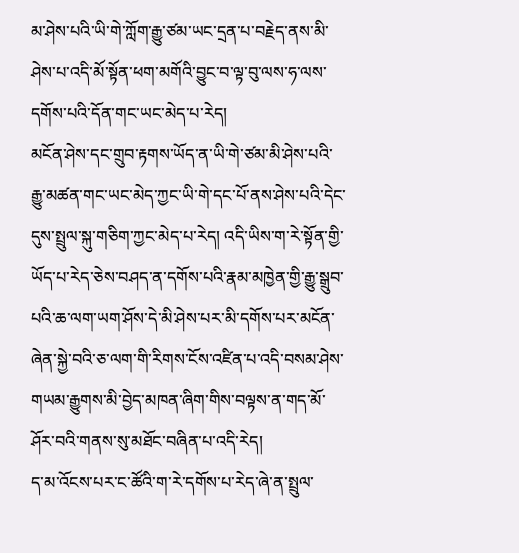མ་ཤེས་པའི་ཡི་གེ་ཀློག་རྒྱུ་ཙམ་ཡང་དྲན་པ་བརྗེད་ནས་མི་ཤེས་པ་འདི་མོ་སྟོན་ཕག་མགོའི་བྱུང་བ་ལྟ་བུ་ལས་ཧ་ལས་དགོས་པའི་དོན་གང་ཡང་མེད་པ་རེད།
མངོན་ཤེས་དང་གྲུབ་རྟགས་ཡོད་ན་ཡི་གེ་ཙམ་མི་ཤེས་པའི་རྒྱུ་མཚན་གང་ཡང་མེད་ཀྱང་ཡི་གེ་དང་པོ་ནས་ཤེས་པའི་དེང་དུས་སྤྲུལ་སྐུ་གཅིག་ཀྱང་མེད་པ་རེད། འདི་ཡིས་ག་རེ་སྟོན་གྱི་ཡོད་པ་རེད་ཅེས་བཤད་ན་དགོས་པའི་རྣམ་མཁྱེན་གྱི་རྒྱུ་སྒྲུབ་པའི་ཆ་ལག་ཡག་ཤོས་དེ་མི་ཤེས་པར་མི་དགོས་པར་མངོན་ཞེན་སྐྱེ་བའི་ཅ་ལག་གི་རིགས་ངོས་འཛིན་པ་འདི་བསམ་ཤེས་གཡམ་རྒྱུགས་མི་བྱེད་མཁན་ཞིག་གིས་བལྟས་ན་གད་མོ་ཤོར་བའི་གནས་སུ་མཐོང་བཞིན་པ་འདི་རེད།
ད་མ་འོངས་པར་ང་ཚོའི་ག་རེ་དགོས་པ་རེད་ཞེ་ན་སྤྲུལ་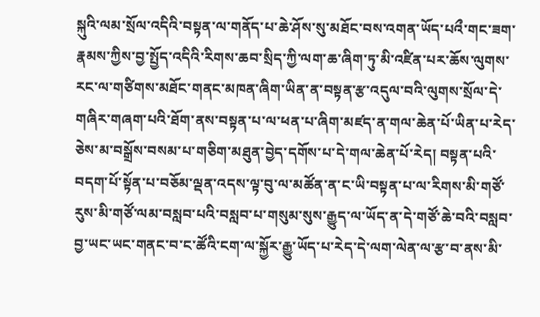སྐུའི་ལམ་སྲོལ་འདིའི་བསྟན་ལ་གནོད་པ་ཆེ་ཤོས་སུ་མཐོང་བས་འགན་ཡོད་པའྀ་གང་ཟག་རྣམས་ཀྱིས་བྱ་སྤྱོད་འདིའི་རིགས་ཆབ་སྲིད་ཀྱི་ལག་ཆ་ཞིག་ཏུ་མི་འཛིན་པར་ཆོས་ལུགས་རང་ལ་གཙིགས་མཐོང་གནང་མཁན་ཞིག་ཡིན་ན་བསྟན་རྩ་འདུལ་བའི་ལུགས་སྲོལ་དེ་གཞིར་གཞག་པའི་ཐོག་ནས་བསྟན་པ་ལ་ཕན་པ་ཞིག་མཛད་ན་གལ་ཆེན་པོ་ཡིན་པ་རེད་ཅེས་མ་བསྒྲོས་བསམ་པ་གཅིག་མཐུན་བྱེད་དགོས་པ་དེ་གལ་ཆེན་པོ་རེད། བསྟན་པའི་བདག་པོ་སྟོན་པ་བཅོམ་ལྡན་འདས་ལྟ་བུ་ལ་མཚོན་ན་ང་ཡི་བསྟན་པ་ལ་རིགས་མི་གཙོ་རུས་མི་གཙོ་ལམ་བསླབ་པའི་བསླབ་པ་གསུམ་སུས་རྒྱུད་ལ་ཡོད་ན་དེ་གཙོ་ཆེ་བའི་བསླབ་བྱ་ཡང་ཡང་གནང་བ་ང་ཚོའི་ངག་ལ་སྐྱོར་རྒྱུ་ཡོད་པ་རེད་དེ་ལག་ལེན་ལ་རྩ་བ་ནས་མི་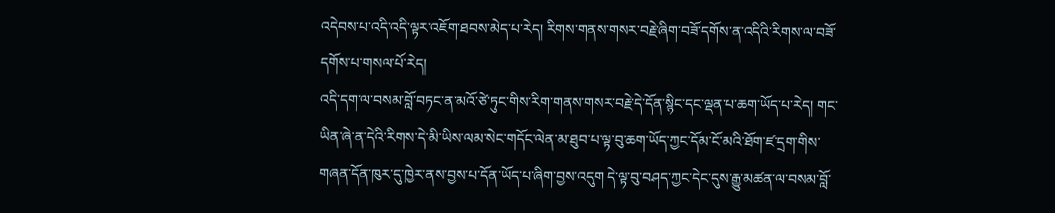འདེབས་པ་འདི་འདི་ལྟར་འཇོག་ཐབས་མེད་པ་རེད། རིགས་གནས་གསར་བརྗེ་ཞིག་བཟོ་དགོས་ན་འདིའི་རིགས་ལ་བཟོ་དགོས་པ་གསལ་པོ་རེད།
འདི་དག་ལ་བསམ་བློ་བཏང་ན་མའོ་ཙེ་ཏུང་གིས་རིག་གནས་གསར་བརྗེ་དེ་དོན་སྙིང་དང་ལྡན་པ་ཆག་ཡོད་པ་རེད། གང་ཡིན་ཞེ་ན་དེའི་རིགས་དེ་མི་ཡིས་ལམ་སེང་གདོང་ལེན་མ་ཐུབ་པ་ལྟ་བུ་ཆག་ཡོད་ཀྱང་དོམ་ངོ་མའི་ཐོག་ཛ་དྲག་གིས་གཞན་དོན་ཁུར་དུ་ཁྱེར་ནས་བྱས་པ་དོན་ཡོད་པ་ཞིག་བྱས་འདུག དེ་ལྟ་བུ་བཤད་ཀྱང་དེང་དུས་རྒྱུ་མཚན་ལ་བསམ་བློ་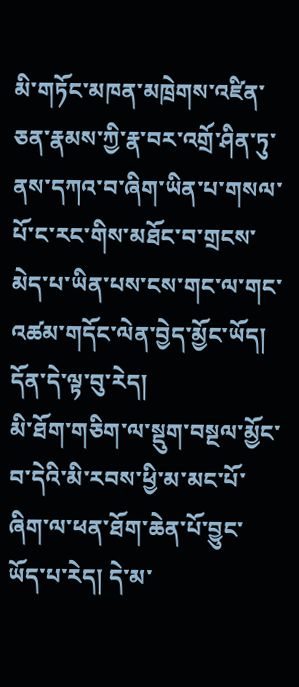མི་གཏོང་མཁན་མཁྲེགས་འཛིན་ཅན་རྣམས་ཀྱི་རྣ་བར་འགྲོ་ཤིན་ཏུ་ནས་དཀའ་བ་ཞིག་ཡིན་པ་གསལ་པོ་ང་རང་གིས་མཐོང་བ་གྲངས་མེད་པ་ཡིན་པས་ངས་གང་ལ་གང་འཚམ་གདོང་ལེན་བྱེད་མྱོང་ཡོད། དོན་དེ་ལྟ་བུ་རེད།
མི་ཐོག་གཅིག་ལ་སྡུག་བསྔལ་མྱོང་བ་དེའི་མི་རབས་ཕྱི་མ་མང་པོ་ཞིག་ལ་ཕན་ཐོག་ཆེན་པོ་བྱུང་ཡོད་པ་རེད། དེ་མ་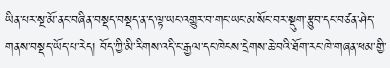ཡིན་པར་སྔ་མོ་ནང་བཞིན་བསྡད་བསྡད་ན་ད་ལྟ་ཡང་འགྱུར་བ་གང་ཡང་མ་སོང་བར་སྡུག་རྩུབ་དང་བཙན་ཤེད་གནས་བསྡད་ཡོད་པ་རེད། བོད་ཀྱི་མི་རིགས་འདི་ང་རྒྱལ་དང་ཁེངས་དྲེགས་ཆེ་བའི་ཐོག་རང་ཁེ་གཞན་ཕམ་གྱི་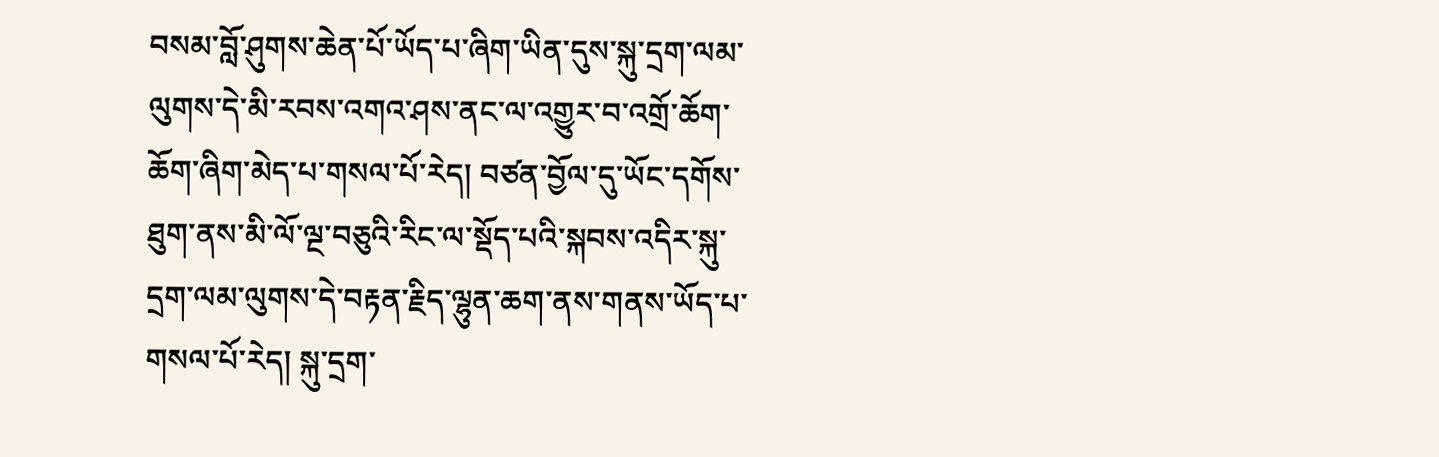བསམ་བློ་ཤུགས་ཆེན་པོ་ཡོད་པ་ཞིག་ཡིན་དུས་སྐུ་དྲག་ལམ་ལུགས་དེ་མི་རབས་འགའ་ཤས་ནང་ལ་འགྱུར་བ་འགྲོ་ཆོག་ཆོག་ཞིག་མེད་པ་གསལ་པོ་རེད། བཙན་བྱོལ་དུ་ཡོང་དགོས་ཐུག་ནས་མི་ལོ་ལྔ་བཅུའི་རིང་ལ་སྡོད་པའི་སྐབས་འདིར་སྐུ་དྲག་ལམ་ལུགས་དེ་བརྟན་རྗིད་ལྷུན་ཆག་ནས་གནས་ཡོད་པ་གསལ་པོ་རེད། སྐུ་དྲག་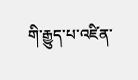གི་རྒྱུད་པ་འཛིན་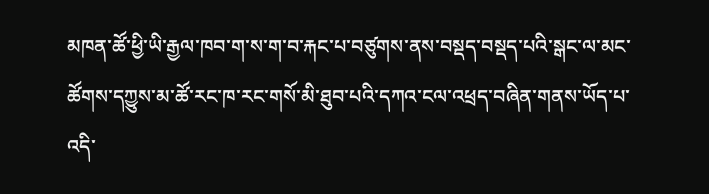མཁན་ཚོ་ཕྱི་ཡི་རྒྱལ་ཁབ་ག་ས་ག་བ་རྐང་པ་བཙུགས་ནས་བསྡད་བསྡད་པའི་སྒང་ལ་མང་ཚོགས་དཀྱུས་མ་ཚོ་རང་ཁ་རང་གསོ་མི་ཐུབ་པའི་དཀའ་ངལ་འཕྲད་བཞིན་གནས་ཡོད་པ་འདི་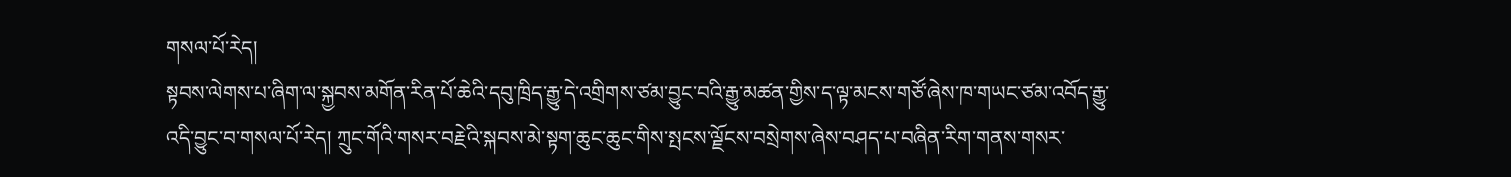གསལ་པོ་རེད།
སྟབས་ལེགས་པ་ཞིག་ལ་སྐྱབས་མགོན་རིན་པོ་ཆེའི་དབུ་ཁྲིད་རྒྱུ་དེ་འགྲིགས་ཙམ་བྱུང་བའི་རྒྱུ་མཚན་གྱིས་ད་ལྟ་མངས་གཙོ་ཞེས་ཁ་གཡང་ཙམ་འབོད་རྒྱུ་འདི་བྱུང་བ་གསལ་པོ་རེད། ཀྲུང་གོའི་གསར་བརྗེའི་སྐབས་མེ་སྟག་ཆུང་ཆུང་གིས་སྤངས་ལྗོངས་བསྲེགས་ཞེས་བཤད་པ་བཞིན་རིག་གནས་གསར་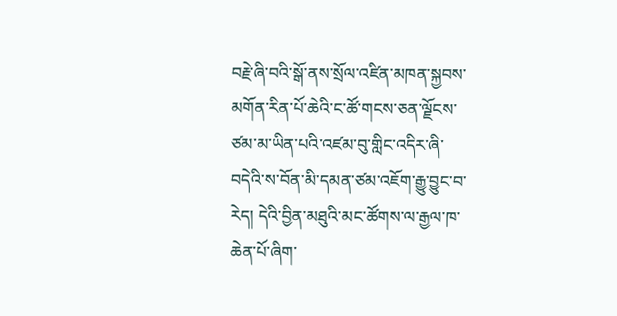བརྗེ་ཞི་བའི་སྒོ་ནས་སྲོལ་འཛིན་མཁན་སྐྱབས་མགོན་རིན་པོ་ཆེའི་ང་ཚོ་གངས་ཅན་ལྗོངས་ཙམ་མ་ཡིན་པའི་འཛམ་བུ་གླིང་འདིར་ཞི་བདེའི་ས་བོན་མི་དམན་ཙམ་འཇོག་རྒྱུ་བྱུང་བ་རེད། དེའི་བྱིན་མཐུའི་མང་ཚོགས་ལ་རྒྱལ་ཁ་ཆེན་པོ་ཞིག་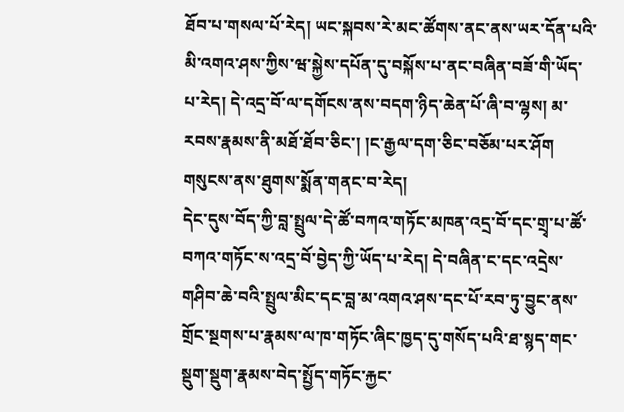ཐོབ་པ་གསལ་པོ་རེད། ཡང་སྐབས་རེ་མང་ཚོགས་ནང་ནས་ཡར་དོན་པའི་མི་འགའ་ཤས་ཀྱིས་ཝ་སྐྱེས་དཔོན་དུ་བསྐོས་པ་ནང་བཞིན་བཟོ་གི་ཡོད་པ་རེད། དེ་འདྲ་བོ་ལ་དགོངས་ནས་བདག་ཉིད་ཆེན་པོ་ཞི་བ་ལྷས། མ་རབས་རྣམས་ནི་མཐོ་ཐོབ་ཅིང་། །ང་རྒྱལ་དག་ཅིང་བཅོམ་པར་ཤོག གསུངས་ནས་ཐུགས་སྨོན་གནང་བ་རེད།
དེང་དུས་བོད་ཀྱི་བླ་སྤྲུལ་དེ་ཚོ་བཀའ་གཏོང་མཁན་འདྲ་བོ་དང་གྲྭ་པ་ཚོ་བཀའ་གཏོང་ས་འདྲ་བོ་བྱེད་ཀྱི་ཡོད་པ་རེད། དེ་བཞིན་ང་དང་འདྲེས་གཤིབ་ཆེ་བའི་སྤྲུལ་མིང་དང་བླ་མ་འགའ་ཤས་དང་པོ་རབ་ཏུ་བྱུང་ནས་གྲོང་སྔགས་པ་རྣམས་ལ་ཁ་གཏོང་ཞིང་ཁྱད་དུ་གསོད་པའི་ཐ་སྙད་གང་སྡུག་སྡུག་རྣམས་བེད་སྤྱོད་གཏོང་རྐྱང་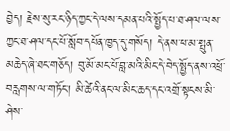བྱེད། རྗེས་སུ་རང་ཉིད་ཀྱང་དེ་ལས་དམན་པའི་སྤྱོད་པ་ཐ་ཤལ་ལས་ཀྱང་ཐ་ཤལ་དང་པོ་སློབ་དཔོན་ཁྱད་དུ་གསོད། དེ་ནས་ཕ་མ་སྤུན་མཆེད་ཞེ་ཐང་གཅོད། བུ་མོ་མང་པོ་བླ་མའི་མིང་དེ་བེད་སྤྱོད་ནས་འཕྲོ་བརླགས་ལ་གཏོང་། མི་ཚེའི་ནང་ལ་མིང་ཆད་དང་འགྲོ་སྟངས་མི་ཤེས་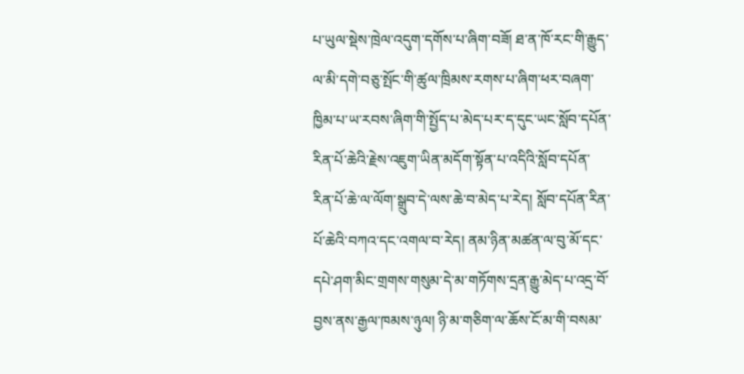པ་ཡུལ་སྡེས་ཁྲེལ་འདུག་དགོས་པ་ཞིག་བཟོ། ཐ་ན་ཁོ་རང་གི་རྒྱུད་ལ་མི་དགེ་བཅུ་སྤོང་གི་ཚུལ་ཁྲིམས་རགས་པ་ཞིག་ཕར་བཞག་ཁྱིམ་པ་ཡ་རབས་ཞིག་གི་སྤྱོད་པ་མེད་པར་ད་དུང་ཡང་སློབ་དཔོན་རིན་པོ་ཆེའི་རྗེས་འཇུག་ཡིན་མདོག་སྟོན་པ་འདིའི་སློབ་དཔོན་རིན་པོ་ཆེ་ལ་ལོག་སྒྲུབ་དེ་ལས་ཆེ་བ་མེད་པ་རེད། སློབ་དཔོན་རིན་པོ་ཆེའི་བཀའ་དང་འགལ་བ་རེད། ནམ་ཉིན་མཚན་ལ་བུ་མོ་དང་དཔེ་ཤག་མིང་གྲགས་གསུམ་དེ་མ་གཏོགས་དྲན་རྒྱུ་མེད་པ་འདྲ་བོ་བྱས་ནས་རྒྱལ་ཁམས་ཉུལ། ཉི་མ་གཅིག་ལ་ཆོས་ངོ་མ་གི་བསམ་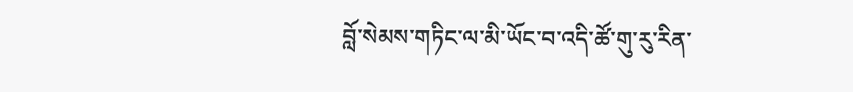བློ་སེམས་གཏིང་ལ་མི་ཡོང་བ་འདི་ཚོ་གུ་རུ་རིན་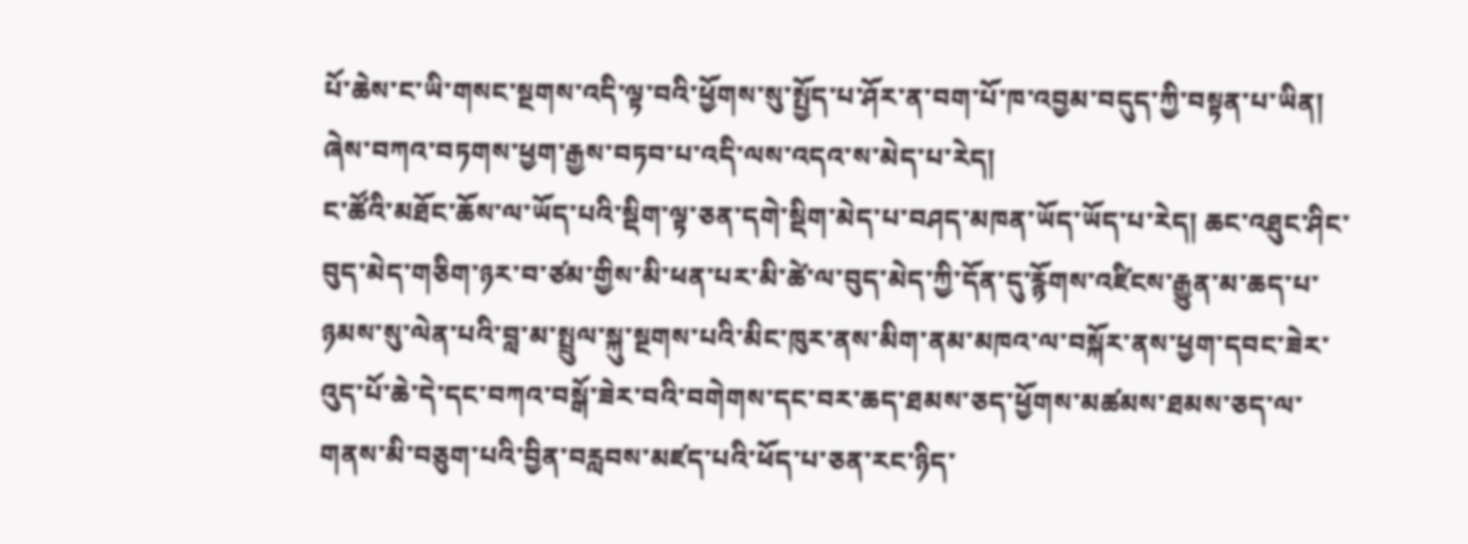པོ་ཆེས་ང་ཡི་གསང་སྔགས་འདི་ལྟ་བའི་ཕྱོགས་སུ་སྤྱོད་པ་ཤོར་ན་བག་པོ་ཁ་འབྱམ་བདུད་ཀྱི་བསྟན་པ་ཡིན། ཞེས་བཀའ་བཏགས་ཕྱག་རྒྱས་བཏབ་པ་འདི་ལས་འདའ་ས་མེད་པ་རེད།
ང་ཚོའི་མཐོང་ཆོས་ལ་ཡོད་པའི་སྡིག་ལྟ་ཅན་དགེ་སྡིག་མེད་པ་བཤད་མཁན་ཡོད་ཡོད་པ་རེད། ཆང་འཐུང་ཤིང་བུད་མེད་གཅིག་ཉར་བ་ཙམ་གྱིས་མི་ཕན་པར་མི་ཚེ་ལ་བུད་མེད་ཀྱི་དོན་དུ་རྙོགས་འཛིངས་རྒྱུན་མ་ཆད་པ་ཉམས་སུ་ལེན་པའི་བླ་མ་སྤྲུལ་སྐུ་སྔགས་པའི་མིང་ཁུར་ནས་མིག་ནམ་མཁའ་ལ་བསྐོར་ནས་ཕྱག་དབང་ཟེར་འུད་པོ་ཆེ་དེ་དང་བཀའ་བསྒོ་ཟེར་བའི་བགེགས་དང་བར་ཆད་ཐམས་ཅད་ཕྱོགས་མཚམས་ཐམས་ཅད་ལ་གནས་མི་བཅུག་པའི་བྱིན་བརླབས་མཛད་པའི་ཕོད་པ་ཅན་རང་ཉིད་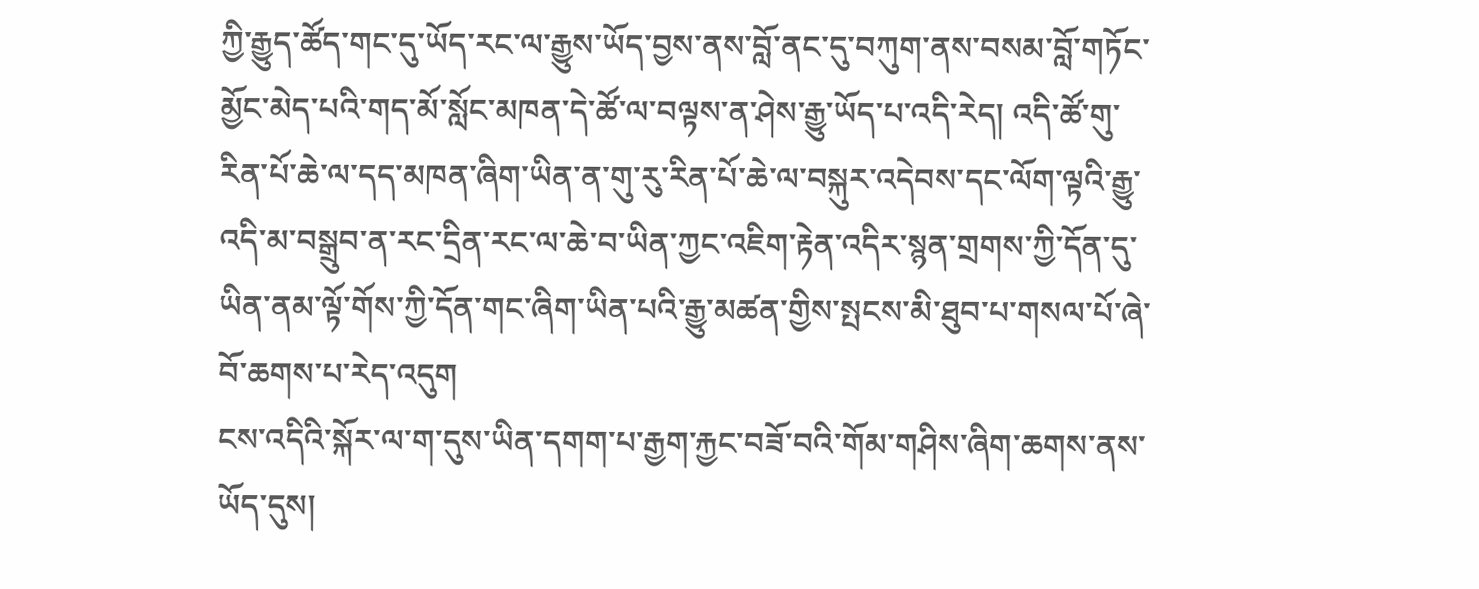ཀྱི་རྒྱུད་ཚོད་གང་དུ་ཡོད་རང་ལ་རྒྱུས་ཡོད་བྱས་ནས་བློ་ནང་དུ་བཀུག་ནས་བསམ་བློ་གཏོང་མྱོང་མེད་པའི་གད་མོ་སློང་མཁན་དེ་ཚོ་ལ་བལྟས་ན་ཤེས་རྒྱུ་ཡོད་པ་འདི་རེད། འདི་ཚོ་གུ་རིན་པོ་ཆེ་ལ་དད་མཁན་ཞིག་ཡིན་ན་གུ་རུ་རིན་པོ་ཆེ་ལ་བསྐུར་འདེབས་དང་ལོག་ལྟའི་རྒྱུ་འདི་མ་བསྒྲུབ་ན་རང་དྲིན་རང་ལ་ཆེ་བ་ཡིན་ཀྱང་འཇིག་རྟེན་འདིར་སྙན་གྲགས་ཀྱི་དོན་དུ་ཡིན་ནམ་ལྟོ་གོས་ཀྱི་དོན་གང་ཞིག་ཡིན་པའི་རྒྱུ་མཚན་གྱིས་སྤངས་མི་ཐུབ་པ་གསལ་པོ་ཞེ་བོ་ཆགས་པ་རེད་འདུག
ངས་འདིའི་སྐོར་ལ་ག་དུས་ཡིན་དགག་པ་རྒྱག་རྐྱང་བཟོ་བའི་གོམ་གཤིས་ཞིག་ཆགས་ནས་ཡོད་དུས།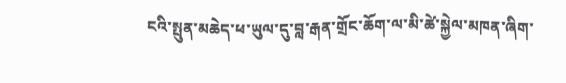ངའི་སྤུན་མཆེད་ཕ་ཡུལ་དུ་བླ་རྒན་གྲོང་ཆོག་ལ་མི་ཚེ་སྐྱེལ་མཁན་ཞིག་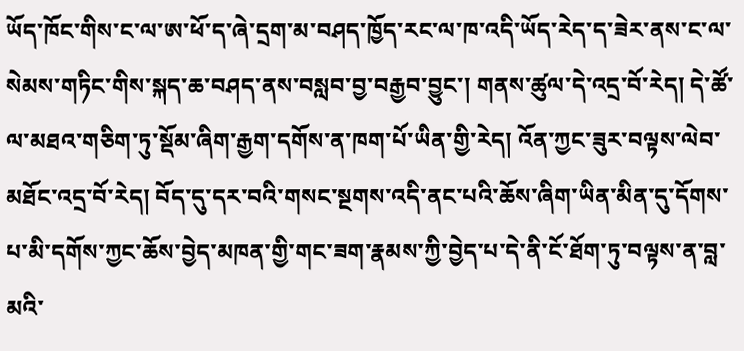ཡོད་ཁོང་གིས་ང་ལ་ཨ་ཕོ་ད་ཞེ་དྲག་མ་བཤད་ཁྱོད་རང་ལ་ཁ་འདི་ཡོད་རེད་ད་ཟེར་ནས་ང་ལ་སེམས་གཏིང་གིས་སྐད་ཆ་བཤད་ནས་བསླབ་བྱ་བརྒྱབ་བྱུང་། གནས་ཚུལ་དེ་འདྲ་བོ་རེད། དེ་ཚོ་ལ་མཐའ་གཅིག་ཏུ་སྡོམ་ཞིག་རྒྱག་དགོས་ན་ཁག་པོ་ཡིན་གྱི་རེད། འོན་ཀྱང་ཟུར་བལྟས་ལེབ་མཐོང་འདྲ་བོ་རེད། བོད་དུ་དར་བའི་གསང་སྔགས་འདི་ནང་པའི་ཆོས་ཞིག་ཡིན་མིན་དུ་དོགས་པ་མི་དགོས་ཀྱང་ཆོས་བྱེད་མཁན་གྱི་གང་ཟག་རྣམས་ཀྱི་བྱེད་པ་དེ་ནི་ངོ་ཐོག་ཏུ་བལྟས་ན་བླ་མའི་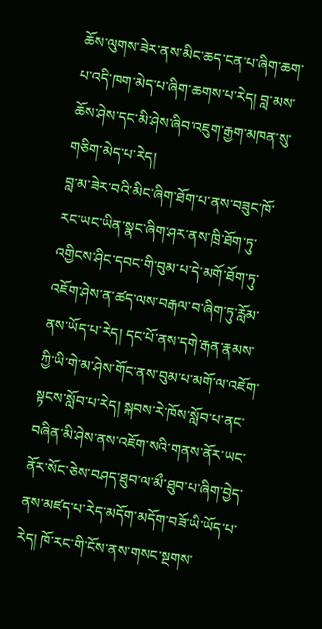ཆོས་ལུགས་ཟེར་ནས་མིང་ཆད་ངན་པ་ཞིག་ཆག་པ་འདི་ཁག་མེད་པ་ཞིག་ཆགས་པ་རེད། བླ་མས་ཆོས་ཤེས་དང་མི་ཤེས་ཞིབ་འཇུག་རྒྱག་མཁན་སུ་གཅིག་མེད་པ་རེད།
བླ་མ་ཟེར་བའི་མིང་ཞིག་ཐོག་པ་ནས་བཟུང་ཁོ་རང་ཡང་ཡིན་སྣང་ཞིག་ཤར་ནས་ཁྲི་ཐོག་ཏུ་འགྱིངས་ཤིང་དབང་གི་བུམ་པ་དེ་མགོ་ཐོག་ཏུ་འཇོག་ཤེས་ན་ཚད་ལས་བརྒལ་བ་ཞིག་ཏུ་རློམ་ནས་ཡོད་པ་རེད། དང་པོ་ནས་དགེ་རྒན་རྣམས་ཀྱི་ཡི་གེ་མ་ཤེས་གོང་ནས་བུམ་པ་མགོ་ལ་འཇོག་སྟངས་སློབ་པ་རེད། སྐབས་རེ་ཁོས་སློབ་པ་ནང་བཞིན་མི་ཤེས་ནས་འཇོག་སའི་གནས་ནོར་ཡང་ནོར་སོང་ཅེས་བཤད་ཐུབ་ལ་མྀ་ཐུབ་པ་ཞིག་བྱེད་ནས་མཛད་པ་རེད་མདོག་མདོག་བཟོ་ཡི་ཡོད་པ་རེད། ཁོ་རང་གི་ངོས་ནས་གསང་སྔགས་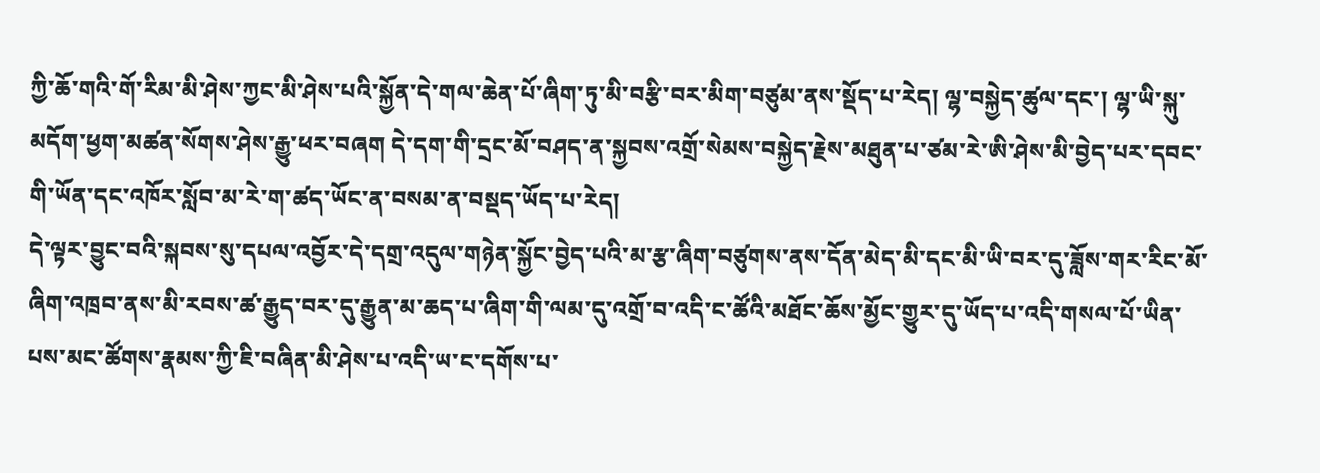ཀྱི་ཆོ་གའི་གོ་རིམ་མི་ཤེས་ཀྱང་མི་ཤེས་པའི་སྐྱོན་དེ་གལ་ཆེན་པོ་ཞིག་ཏུ་མི་བརྩི་བར་མིག་བཙུམ་ནས་སྡོད་པ་རེད། ལྷ་བསྐྱེད་ཚུལ་དང་། ལྷ་ཡི་སྐུ་མདོག་ཕྱག་མཚན་སོགས་ཤེས་རྒྱུ་ཕར་བཞག དེ་དག་གི་དྲང་མོ་བཤད་ན་སྐྱབས་འགྲོ་སེམས་བསྐྱེད་རྗེས་མཐུན་པ་ཙམ་རེ་ཨི་ཤེས་མི་བྱེད་པར་དབང་གི་ཡོན་དང་འཁོར་སློབ་མ་རེ་ག་ཚད་ཡོང་ན་བསམ་ན་བསྡད་ཡོད་པ་རེད།
དེ་ལྟར་བྱུང་བའི་སྐབས་སུ་དཔལ་འབྱོར་དེ་དགྲ་འདུལ་གཉེན་སྐྱོང་བྱེད་པའི་མ་རྩ་ཞིག་བཙུགས་ནས་དོན་མེད་མི་དང་མི་ཡི་བར་དུ་ཟློས་གར་རིང་མོ་ཞིག་འཁྲབ་ནས་མི་རབས་ཚ་རྒྱུད་བར་དུ་རྒྱུན་མ་ཆད་པ་ཞིག་གི་ལམ་དུ་འགྲོ་བ་འདི་ང་ཚོའི་མཐོང་ཆོས་མྱོང་གྱུར་དུ་ཡོད་པ་འདི་གསལ་པོ་ཡིན་པས་མང་ཚོགས་རྣམས་ཀྱི་ཇི་བཞིན་མི་ཤེས་པ་འདི་ཡ་ང་དགོས་པ་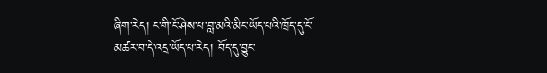ཞིག་རེད། ང་གི་ངོ་ཤེས་པ་བླ་མའི་མིང་ཡོད་པའི་ཁྲོད་དུ་ངོ་མཚར་བ་དེ་འདྲ་ཡོད་པ་རེད། བོད་དུ་བྱུང་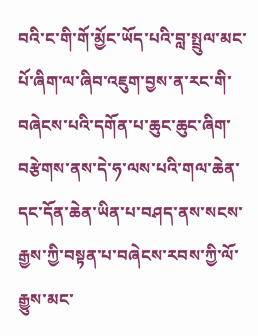བའི་ང་གི་གོ་མྱོང་ཡོད་པའི་བླ་སྤྲུལ་མང་པོ་ཞིག་ལ་ཞིབ་འཇུག་བྱས་ན་རང་གི་བཞེངས་པའི་དགོན་པ་ཆུང་ཆུང་ཞིག་བརྩེགས་ནས་དེ་ཧ་ལས་པའི་གལ་ཆེན་དང་དོན་ཆེན་ཡིན་པ་བཤད་ནས་སངས་རྒྱས་ཀྱི་བསྟན་པ་བཞེངས་རབས་ཀྱི་ལོ་རྒྱུས་མང་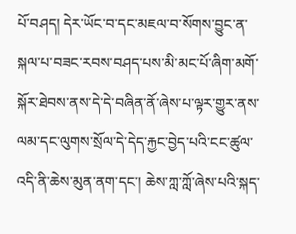པོ་བཤད། དེར་ཡོང་བ་དང་མཇལ་བ་སོགས་བྱུང་ན་སྐལ་པ་བཟང་རབས་བཤད་པས་མི་མང་པོ་ཞིག་མགོ་སྐོར་ཐེབས་ནས་དེ་དེ་བཞིན་ནོ་ཞེས་པ་ལྟར་གྱུར་ནས་ལམ་དང་ལུགས་སྲོལ་དེ་དེད་རྐྱང་བྱེད་པའི་ངང་ཚུལ་འདི་ནི་ཆེས་མུན་ནག་དང་། ཆེས་ཀླ་ཀློ་ཞེས་པའི་སྐད་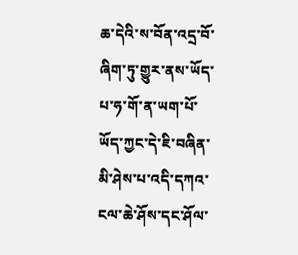ཆ་དེའི་ས་བོན་འདྲ་བོ་ཞིག་ཏུ་གྱུར་ནས་ཡོད་པ་ཧ་གོ་ན་ཡག་པོ་ཡོད་ཀྱང་དེ་ཇི་བཞིན་མི་ཤེས་པ་འདི་དཀའ་ངལ་ཆེ་ཤོས་དང་ཤོལ་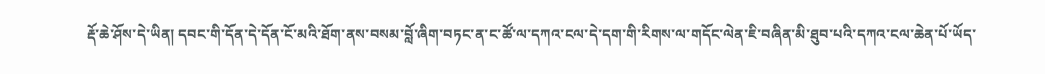རྡོ་ཆེ་ཤོས་དེ་ཡིན། དབང་གི་དོན་དེ་དོན་ངོ་མའི་ཐོག་ནས་བསམ་བློ་ཞིག་བཏང་ན་ང་ཚོ་ལ་དཀའ་ངལ་དེ་དག་གི་རིགས་ལ་གདོང་ལེན་ཇི་བཞིན་མི་ཐུབ་པའི་དཀའ་ངལ་ཆེན་པོ་ཡོད་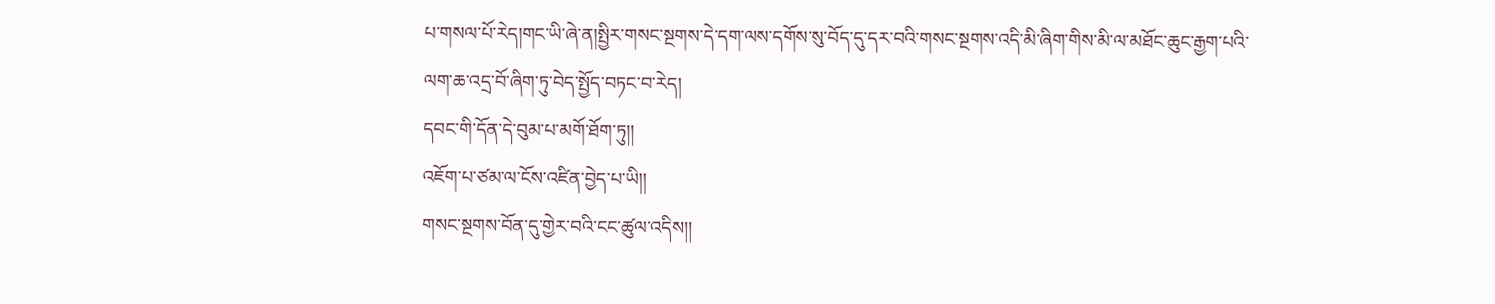པ་གསལ་པོ་རེད།གང་ཡི་ཞེ་ན།སྤྱིར་གསང་སྔགས་དེ་དག་ལས་དགོས་སུ་བོད་དུ་དར་བའི་གསང་སྔགས་འདི་མི་ཞིག་གིས་མི་ལ་མཐོང་ཆུང་རྒྱག་པའི་ལག་ཆ་འདྲ་བོ་ཞིག་ཏུ་བེད་སྤྱོད་བཏང་བ་རེད།
དབང་གི་དོན་དེ་བུམ་པ་མགོ་ཐོག་ཏུ།།
འཇོག་པ་ཙམ་ལ་ངོས་འཛིན་བྱེད་པ་ཡི།།
གསང་སྔགས་བོན་དུ་གྱེར་བའི་ངང་ཚུལ་འདིས།།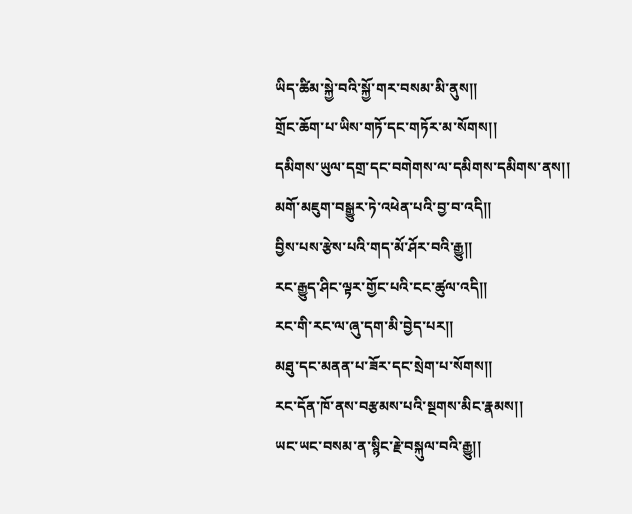ཡིད་ཚིམ་སྐྱེ་བའི་སྐྱོ་གར་བསམ་མི་ནུས།།
གྲོང་ཆོག་པ་ཡིས་གཏོ་དང་གཏོར་མ་སོགས།།
དམིགས་ཡུལ་དགྲ་དང་བགེགས་ལ་དམིགས་དམིགས་ནས།།
མགོ་མཇུག་བསྒྱུར་ཏེ་འཕེན་པའི་བྱ་བ་འདི།།
བྱིས་པས་རྩེས་པའི་གད་མོ་ཤོར་བའི་རྒྱུ།།
རང་རྒྱུད་ཤིང་ལྟར་གྱོང་པའི་ངང་ཚུལ་འདི།།
རང་གི་རང་ལ་ཞུ་དག་མི་བྱེད་པར།།
མཐུ་དང་མནན་པ་ཟོར་དང་སྲེག་པ་སོགས།།
རང་དོན་ཁོ་ནས་བརྩམས་པའི་སྔགས་མིང་རྣམས།།
ཡང་ཡང་བསམ་ན་སྙིང་རྗེ་བསྐུལ་བའི་རྒྱུ།།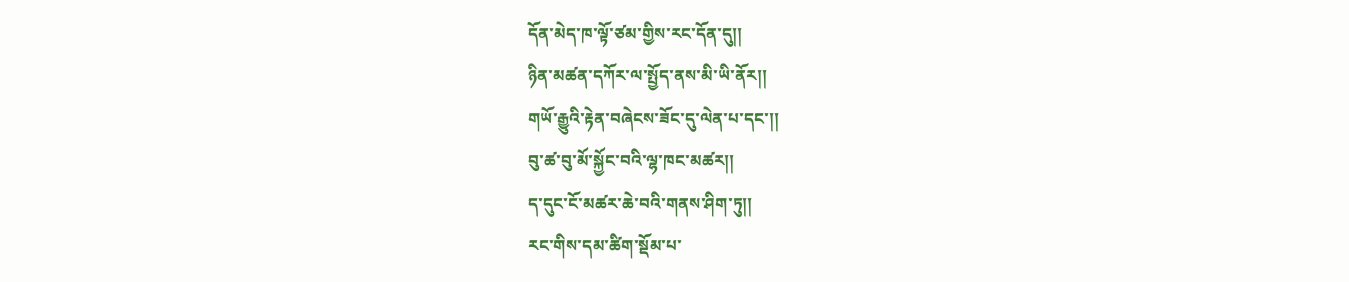དོན་མེད་ཁ་ལྟོ་ཙམ་གྱིས་རང་དོན་དུ།།
ཉིན་མཚན་དཀོར་ལ་སྤྱོད་ནས་མི་ཡི་ནོར།།
གཡོ་རྒྱུའི་རྟེན་བཞེངས་ཟོང་དུ་ལེན་པ་དང་།།
བུ་ཚ་བུ་མོ་སྐྱོང་བའི་ལྷ་ཁང་མཚར།།
ད་དུང་ངོ་མཚར་ཆེ་བའི་གནས་ཤིག་ཏུ།།
རང་གིས་དམ་ཚིག་སྡོམ་པ་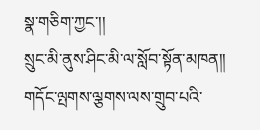སྣ་གཅིག་ཀྱང་།།
སྲུང་མི་ནུས་ཤིང་མི་ལ་སློབ་སྟོན་མཁན།།
གདོང་ལྤགས་ལྕགས་ལས་གྲུབ་པའི་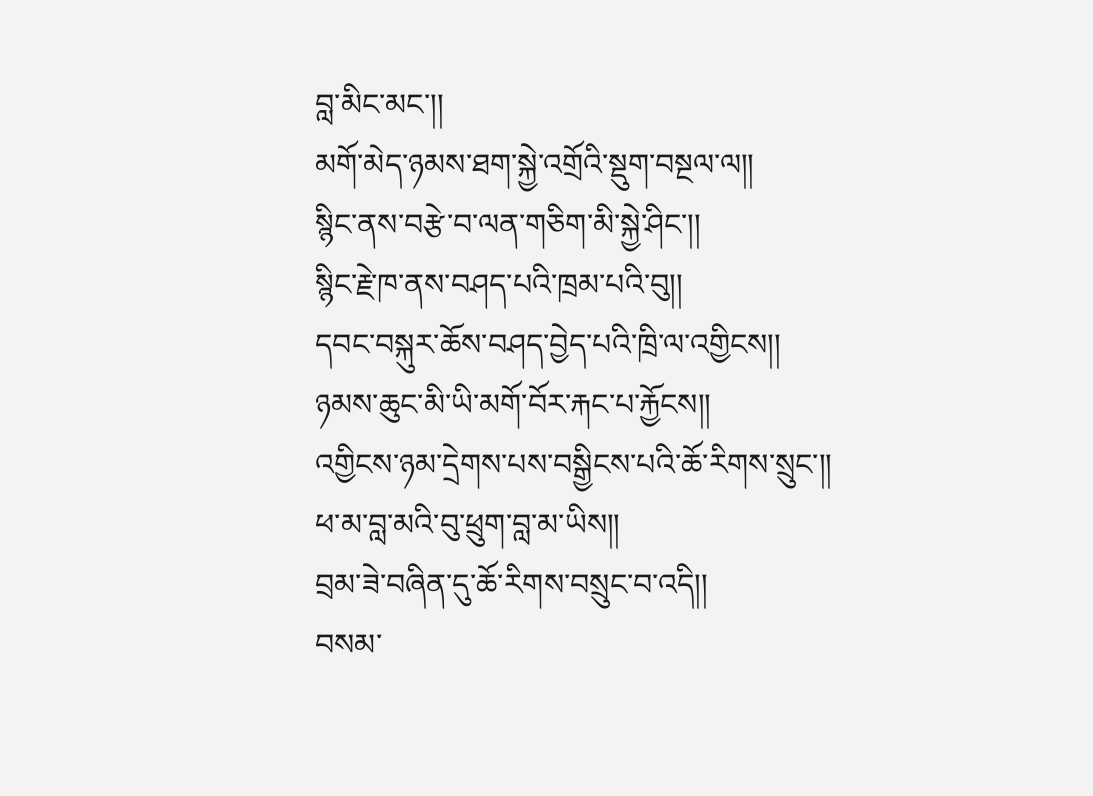བླ་མིང་མང་།།
མགོ་མེད་ཉམས་ཐག་སྐྱེ་འགྲོའི་སྡུག་བསྔལ་ལ།།
སྙིང་ནས་བརྩེ་བ་ལན་གཅིག་མི་སྐྱེ་ཤིང་།།
སྙིང་རྗེ་ཁ་ནས་བཤད་པའི་ཁྲམ་པའི་བུ།།
དབང་བསྐུར་ཆོས་བཤད་བྱེད་པའི་ཁྲི་ལ་འགྱིངས།།
ཉམས་ཆུང་མི་ཡི་མགོ་བོར་རྐང་པ་རྐྱོངས།།
འགྱིངས་ཉམ་དྲེགས་པས་བསྒྱིངས་པའི་ཆོ་རིགས་སྲུང་།།
ཕ་མ་བླ་མའི་བུ་ཕྲུག་བླ་མ་ཡིས།།
བྲམ་ཟེ་བཞིན་དུ་ཆོ་རིགས་བསྲུང་བ་འདི།།
བསམ་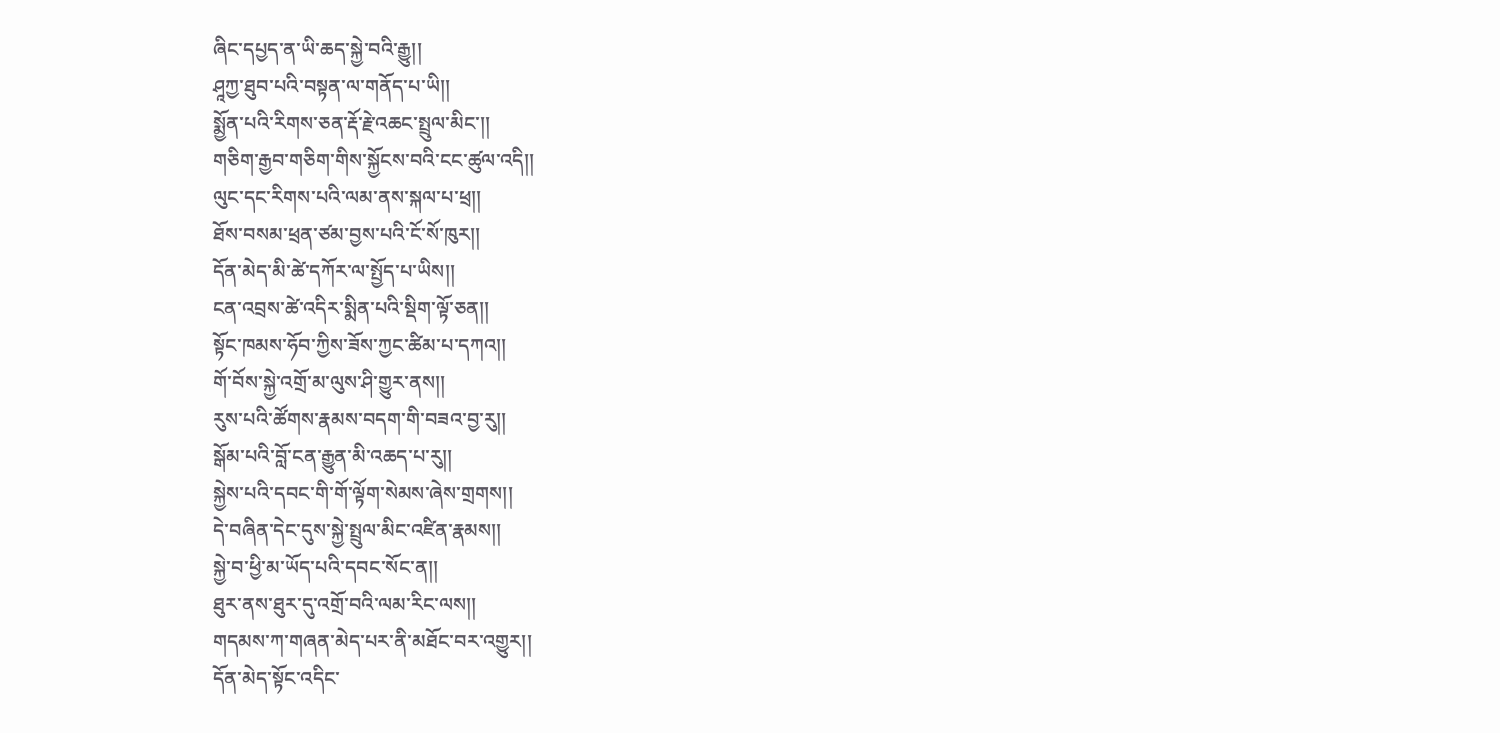ཞིང་དཔྱད་ན་ཡི་ཆད་སྐྱེ་བའི་རྒྱུ།།
ཤཱཀྱ་ཐུབ་པའི་བསྟན་ལ་གནོད་པ་ཡི།།
སྨྱོན་པའི་རིགས་ཅན་རྡོ་རྗེ་འཆང་སྤྲུལ་མིང་།།
གཅིག་རྒྱབ་གཅིག་གིས་སྐྱོངས་བའི་ངང་ཚུལ་འདི།།
ལུང་དང་རིགས་པའི་ལམ་ནས་སྐལ་པ་ཕྲ།།
ཐོས་བསམ་ཕྲན་ཙམ་བྱས་པའི་ངོ་སོ་ཁུར།།
དོན་མེད་མི་ཚེ་དཀོར་ལ་སྤྱོད་པ་ཡིས།།
ངན་འབྲས་ཚེ་འདིར་སྨིན་པའི་སྡིག་ལྟོ་ཅན།།
སྟོང་ཁམས་ཧོབ་ཀྱིས་ཟོས་ཀྱང་ཚིམ་པ་དཀའ།།
གོ་བོས་སྐྱེ་འགྲོ་མ་ལུས་ཤི་གྱུར་ནས།།
རུས་པའི་ཚོགས་རྣམས་བདག་གི་བཟའ་བྱ་རུ།།
སྒོམ་པའི་བློ་ངན་རྒྱུན་མི་འཆད་པ་རུ།།
སྐྱེས་པའི་དབང་གི་གོ་ལྟོག་སེམས་ཞེས་གྲགས།།
དེ་བཞིན་དེང་དུས་སྐྱེ་སྤྲུལ་མིང་འཛིན་རྣམས།།
སྐྱེ་བ་ཕྱི་མ་ཡོད་པའི་དབང་སོང་ན།།
ཐུར་ནས་ཐུར་དུ་འགྲོ་བའི་ལམ་རིང་ལས།།
གདམས་ཀ་གཞན་མེད་པར་ནི་མཐོང་བར་འགྱུར།།
དོན་མེད་སྟོང་འདིང་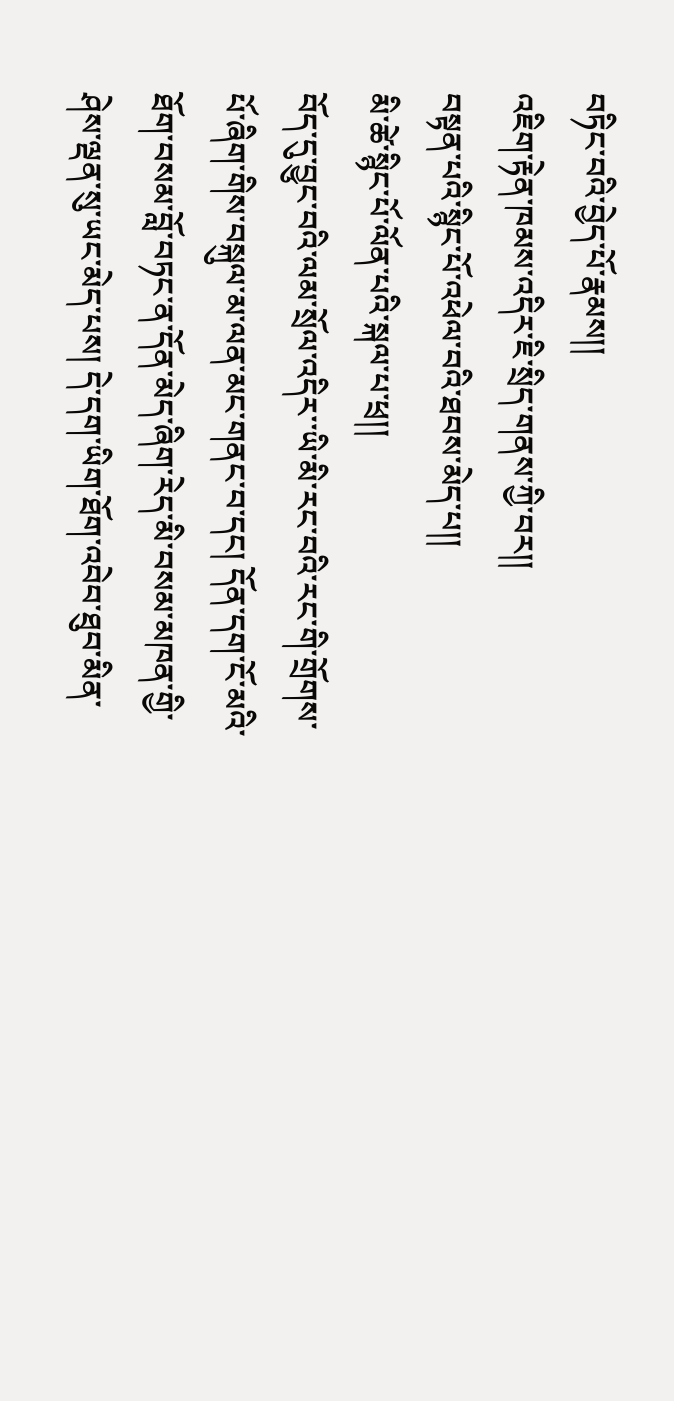བཏིང་བའི་བྱེད་པོ་རྣམས།།
འཇིག་རྟེན་ཁམས་འདིར་ཇི་སྲིད་གནས་ཀྱི་བར།།
བསྟན་པའི་སྙིང་པོ་འཕེལ་བའི་ཐབས་མེད་པ།།
མི་ཚེ་སྙིང་པོ་ལོན་པའི་སྐལ་པ་ཕྲ།།
བོད་དུ་བྱུང་བའི་ལམ་སྲོལ་འདིར་་ཡི་མི་རང་བའི་རང་གི་གྲོགས་པོ་ཞིག་གིས་བསྐུལ་མ་ལན་མང་གནང་བ་དང། དོན་དག་ངོ་མའི་ཐོག་བསམ་བློ་བཏང་ན་དོན་མེད་ཞིག་རེད་མི་བསམ་མཁན་གྱི་ཤེས་ལྡན་སུ་ཡང་མེད་པས། དེ་དག་ཡིག་ཐོག་འབེབ་ཐུབ་མིན་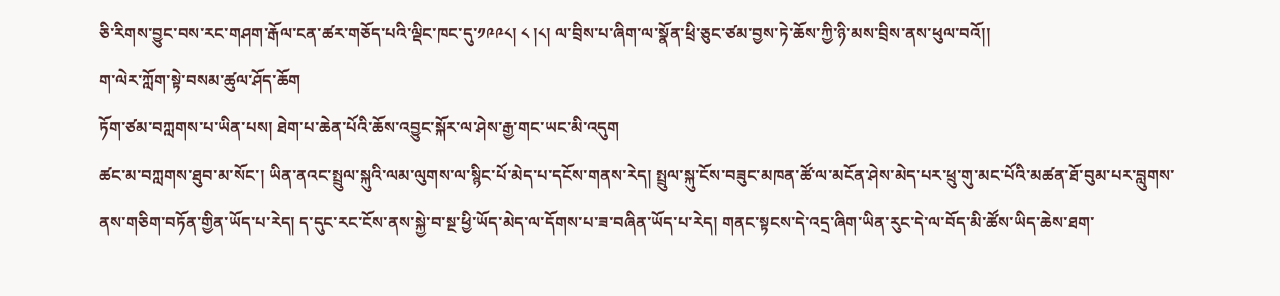ཅི་རིགས་བྱུང་བས་རང་གཤག་རྒོལ་ངན་ཚར་གཅོད་པའི་ལྡིང་ཁང་དུ་༡༩༩༨། ༨ །༨། ལ་བྲིས་པ་ཞིག་ལ་སྣོན་ཕྲི་ཅུང་ཙམ་བྱས་ཏེ་ཆོས་ཀྱི་ཉི་མས་བྲིས་ནས་ཕུལ་བའོ།།
ག་ལེར་ཀློག་སྟེ་བསམ་ཚུལ་ཤོད་ཆོག
ཏོག་ཙམ་བཀླགས་པ་ཡིན་པས། ཐེག་པ་ཆེན་པོའི་ཆོས་འབྱུང་སྐོར་ལ་ཤེས་རྒྱ་གང་ཡང་མི་འདུག
ཚང་མ་བཀླགས་ཐུབ་མ་སོང་། ཡིན་ནའང་སྤྲུལ་སྐུའི་ལམ་ལུགས་ལ་སྙིང་པོ་མེད་པ་དངོས་གནས་རེད། སྤྲུལ་སྐུ་ངོས་བཟུང་མཁན་ཚོ་ལ་མངོན་ཤེས་མེད་པར་ཕྲུ་གུ་མང་པོའི་མཚན་ཐོ་བུམ་པར་བླུགས་ནས་གཅིག་བཏོན་གྱིན་ཡོད་པ་རེད། ད་དུང་རང་ངོས་ནས་སྐྱེ་བ་སྔ་ཕྱི་ཡོད་མེད་ལ་དོགས་པ་ཟ་བཞིན་ཡོད་པ་རེད། གནང་སྟངས་དེ་འདྲ་ཞིག་ཡིན་རུང་དེ་ལ་བོད་མི་ཚོས་ཡིད་ཆེས་ཐག་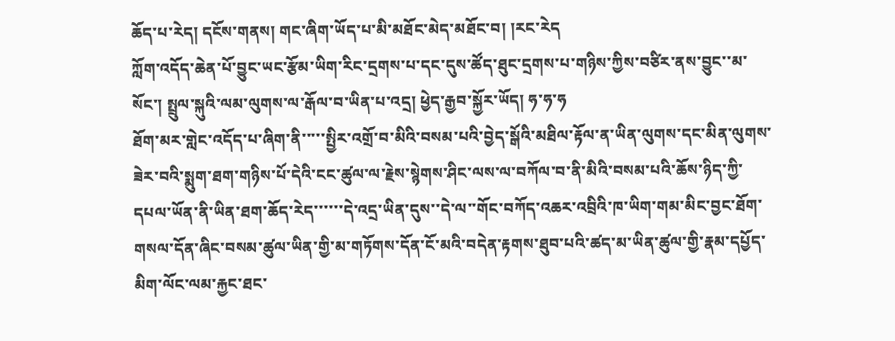ཆོད་པ་རེད། དངོས་གནས། གང་ཞིག་ཡོད་པ་མི་མཐོང་མེད་མཐོང་བ། །རང་རེད
ཀློག་འདོད་ཆེན་པོ་བྱུང་ཡང་རྩོམ་ཡིག་རིང་དྲགས་པ་དང་དུས་ཚོད་ཐུང་དྲགས་པ་གཉིས་ཀྱིས་བཙིར་ནས་བྱུང་་མ་སོང་། སྤྲུལ་སྐུའི་ལམ་ལུགས་ལ་རྒོལ་བ་ཡིན་པ་འདྲ། ཕྱེད་རྒྱབ་སྐྱོར་ཡོད། ཧ་ཧ་ཧ
ཐོག་མར་གླེང་འདོད་པ་ཞིག་ནི་་་་་སྤྱིར་འགྲོ་བ་མིའི་བསམ་པའི་བྱེད་སྒོའི་མཐིལ་རྟོལ་ན་ཡིན་ལུགས་དང་མིན་ལུགས་ཟེར་བའི་སྨུག་ཐག་གཉིས་པོ་དེའི་ངང་ཚུལ་ལ་རྗེས་སྙེགས་ཤིང་ལས་ལ་བཀོལ་བ་ནི་མིའི་བསམ་པའི་ཆོས་ཉིད་ཀྱི་དཔལ་ཡོན་ནི་ཡིན་ཐག་ཆོད་རེད་་་་་་དེ་འདྲ་ཡིན་དུས་་དེ་ལ་་གོང་བཀོད་འཆར་འབྲིའི་ཁ་ཡིག་གམ་མིང་བྱང་ཐོག་གསལ་དོན་ཞིང་བསམ་ཚུལ་ཡིན་གྱི་མ་གཏོགས་དོན་ངོ་མའི་བདེན་རྟགས་ཐུབ་པའི་ཚད་མ་ཡིན་ཚུལ་གྱི་རྣམ་དཔྱོད་མིག་ལོང་ལམ་རྐྱང་ཐང་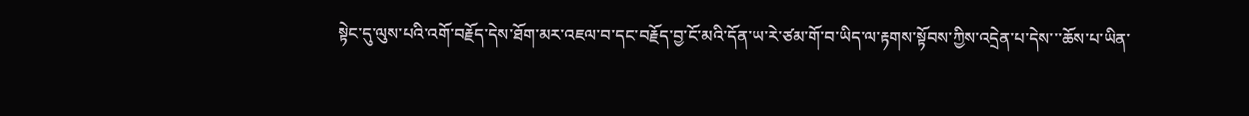སྟེང་དུ་ལུས་པའི་འགོ་བརྗོད་དེས་ཐོག་མར་འཇལ་བ་དང་བརྗོད་བྱ་ངོ་མའི་དོན་ཡ་རེ་ཙམ་གོ་བ་ཡིད་ལ་རྟགས་སྟོབས་ཀྱིས་འདྲེན་པ་དེས་་་ཆོས་པ་ཡིན་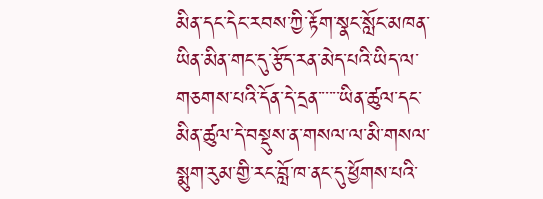མིན་དང་དེང་རབས་ཀྱི་རྟོག་སྣང་སློང་མཁན་ཡིན་མིན་གང་དུ་རྩོད་རན་མེད་པའི་ཡིད་ལ་གཅགས་པའི་དོན་དེ་དྲན་་་་་་ཡིན་ཚུལ་དང་མིན་ཚུལ་དེ་བསྡུས་ན་གསལ་ལ་མི་གསལ་སྨུག་རུམ་གྱི་རང་བློ་ཁ་ནང་དུ་ཕྱོགས་པའི་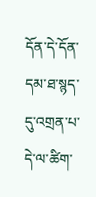དོན་དེ་དོན་དམ་ཐ་སྙད་དུ་འགྲན་པ་དེ་ལ་ཚིག་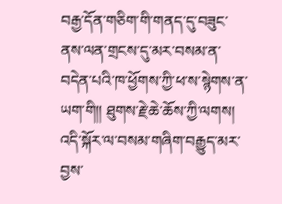བརྒྱ་དོན་གཅིག་གི་གནད་དུ་བཟུང་ནས་ལན་གྲངས་དུ་མར་བསམ་ན་བདེན་པའི་ཁ་ཕྱོགས་ཀྱི་ཕ་ས་སྙེགས་ན་ཡག་གི།། ཐུགས་རྗེ་ཆེ་ཆོས་ཀྱི་ལགས།
འདི་སྐོར་ལ་བསམ་གཞིག་བརྒྱུད་མར་བྱས་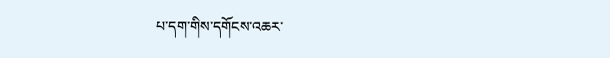པ་དག་གིས་དགོངས་འཆར་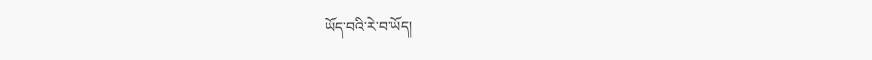ཡོད་བའི་རེ་བ་ཡོད།